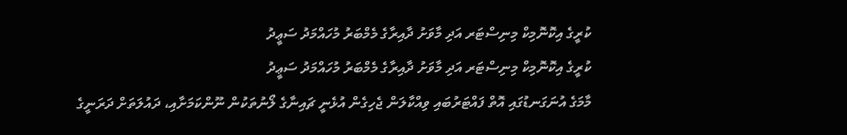ކުރީގެ އިކޮނޮމިކް މިނިސްޓަރ އަދި މާވަށު ދާއިރާގެ މެމްބަރު މުހައްމަދު ސަޢީދު
ކުރީގެ އިކޮނޮމިކް މިނިސްޓަރ އަދި މާވަށު ދާއިރާގެ މެމްބަރު މުހައްމަދު ސަޢީދު
މާމަގެ އުނަގަނޑުގައި އޮތް ފައްޓަރުބައި ވިއްކާލަން ޖެހިގެން އުޅެނީ ޗައިނާގެ ލޯނުތަކުން ނޫންކަމަށާއި، ދައުލަތަށް ދަރަނީގެ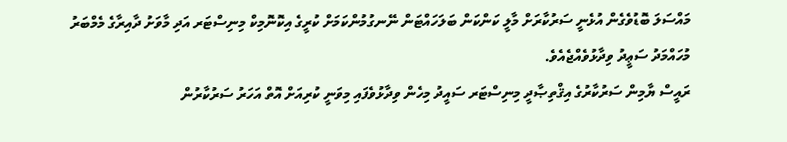މައްސަލަ ބޮޑުވެގެން އުޅެނީ ސަރުކާރަށް މާލީ ކަންކަން ބަލަހައްޓަން ނޭނގުމުންކަމަށް ކުރީގެ އިކޮނޮމިކް މިނިސްޓަރ އަދި މާވަށު ދާއިރާގެ މެމްބަރު މުހައްމަދު ސަޢީދު ވިދާޅުވެއްޖެއެވެ.
ރައީސް ޔާމިން ސަރުކާރުގެ އިޤްތިޞާދީ މިނިސްޓަރ ސައީދު މިހެން ވިދާޅުވެފައި މިވަނީ ކުރިއަށް އޮތް އަހަރު ސަރުކާރުން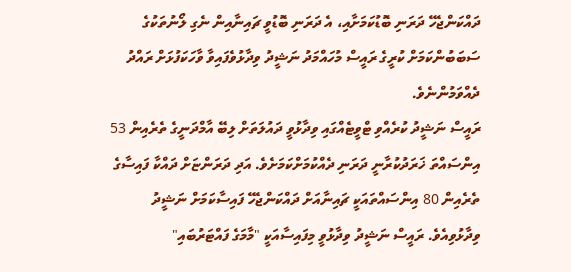ދައްކަންޖެހޭ ދަރަނި ބޮޑުކަމަށާއި، އެ ދަރަނި ބޮޑުވީ ޗައިނާއިން ނެގި ލޯނުތަކުގެ ސަބަބުންކަމަށް ކުރީގެ ރައީސް މުހައްމަދު ނަޝީދު ވިދާޅުވެފައިވާ ވާހަކަފުޅަށް ރައްދު ދެއްވަމުންނެވެ.
ރައީސް ނަޝީދު ކުރެއްވި ޓްވީޓެއްގައި ވިދާޅުވީ ދައުލަތަށް ލިބޭ އާމްދަނީގެ ތެރެއިން 53 އިންސައްތަ ޚަރަދުކުރާނީ ދަރަނި ދެއްކުމަށްކަމަށެވެ. އަދި ދަރަންޏަށް ދައްކާ ފައިސާގެ ތެރެއިން 80 އިންސައްތައަކީ ޗައިނާއަށް ދައްކަންޖެހޭ ފައިސާކަމަށް ނަޝީދު ވިދާޅުވިއެވެ. ރައީސް ނަޝީދު ވިދާޅުވީ މިފައިސާއަކީ "މާމަގެ ފައްޓަރުބައި"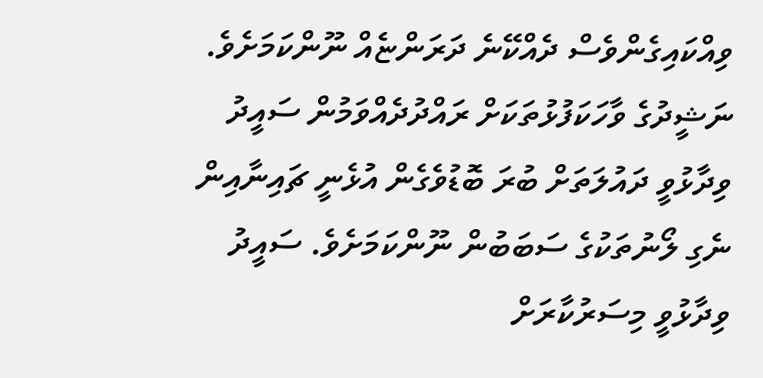ވިއްކައިގެންވެސް ދެއްކޭނެ ދަރަންޏެއް ނޫންކަމަށެވެ.
ނަޝީދުގެ ވާހަކަފުޅުތަކަށް ރައްދުދެއްވަމުން ސައީދު ވިދާޅުވީ ދައުލަތަށް ބުރަ ބޮޑުވެގެން އުޅެނީ ޗައިނާއިން ނެގި ލޯނުތަކުގެ ސަބަބުން ނޫންކަމަށެވެ. ސައީދު ވިދާޅުވީ މިސަރުކާރަށް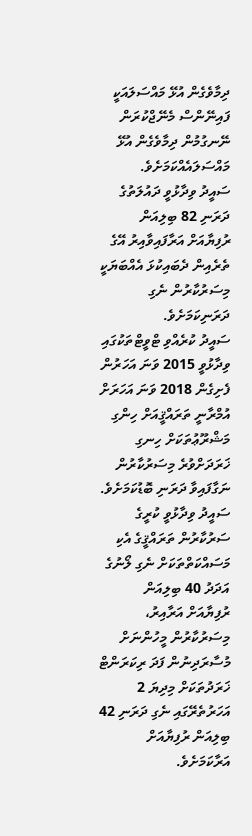ދިމާވެގެން އުޅޭ މައްސަލައަކީ ފައިނޭންސް މެނޭޖްކުރަން ނޭނގުމުން ދިމާވެގެން އުޅޭ މައްސަލައެއްކަމަށެވެ.
ސައީދު ވިދާޅުވީ ދައުލަތުގެ ދަރަނި 82 ބިލިއަން ރުފިޔާއަށް އަރާފައިވާއިރު އޭގެ ތެރެއިން ދެބައިކުޅަ އެއްބަޔަކީ މިސަރުކާރުން ނެގި ދަރަނިކަމަށެވެ.
ސައީދު ކުރެއްވި ޓްވީޓްތަކުގައި ވިދާޅުވީ 2015 ވަނަ އަހަރުން ފެށިގެން 2018 ވަނަ އަހަރަށް އުމްރާނީ ތަރައްޤީއަށް ހިންގި މަޝްރޫޢުތަކަށް ހިނގި ޚަރަދަށްވުރެ މިސަރުކާރުން ނަގާފައިވާ ދަރަނި ބޮޑުކަމަށެވެ. ސައީދު ވިދާޅުވީ ކުރީގެ ސަރުކާރުން ތަރައްޤީގެ އެކި މަސައްކަތްތަކަށް ނެގި ލޯނުގެ އަދަދު 40 ބިލިއަން ރުފިޔާއަށް އަރާއިރު، މިސަރުކާރުން މީހުންނަށް މުސާރަދިނުން ފަދަ ރިކަރަންޓް ޚަރަދުތަކަށް މިދިޔަ 2 އަހަރުތެރޭގައި ނެގި ދަރަނި 42 ބިލިއަން ރުފިޔާއަށް އަރާކަމަށެވެ.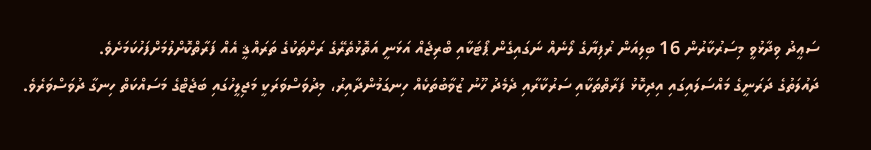ސަޢީދު ވިދާޅުވީ މިސަރުކާރުން 16 ބިލިއަން ރުފިޔާގެ ލޯނެއް ނަގައިގެން ޕޯޓަކާއި ބްރިޖެއް އަޅަނީ އަތޮޅުތެރޭގެ ރަށްތަކުގެ ތަރައްޤީ އެއް ފަރާތްކޮށްލުމަށްފަހުކަމަށެވެ.
ދައުލަތުގެ ދަރަނީގެ މައްސަލައިގައި އިދިކޮޅު ފަރާތްތަކާއި ސަރުކާރާއި ދެމެދު ހޫނު ޒުވާބުތަކެއް ހިނގަމުންދާއިރު، މިދުވަސްވަރަކީ މަޖިލީހުގައި ބަޖެޓްގެ މަސައްކަތް ހިނގާ ދުވަސްވަރެވެ.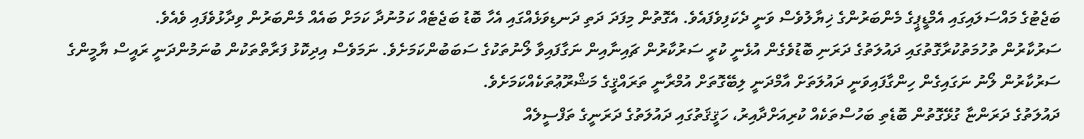ބަޖެޓުގެ މައްސަލައިގައި އެމްޑީޕީގެ މެންބަރުންގެ ޚިޔާލުވެސް ވަނީ ދެކަފިވެފައެވެ. އެގޮތުން މިފަދަ ދަތި ދަނޑިވަޅެއްގައި އެހާ ބޮޑު ބަޖެޓެއް ކަމުނުދާ ކަމަށް ބައެއް މެންބަރުން ވިދާޅުވެފައި ވެއެވެ.
ސަރުކާރުން ތުހުމަތުކުރާގޮތުގައި ދައުލަތުގެ ދަރަނި ބޮޑުވެގެން އުޅެނީ ކުރީ ސަރުކާރުން ޗައިނާއިން ނަގާފައިވާ ލޯނުތަކުގެ ސަބަބުންކަމަށެވެ. ނަމަވެސް އިދިކޮޅު ފަރާތްތަކުން ބުނަމުންދަނީ ރައީސް ޔާމީންގެ ސަރުކާރުން ލޯނު ނަގައިގެން ހިންގާފައިވަނީ ދައުލަތަށް އާމްދަނީ ލިބޭގޮތަށް އުމްރާނީ ތަރައްޤީގެ މަޝްރޫޢުތަކެއްކަމަށެވެ.
ދައުލަތުގެ ދަރަންޏާ ގުޅޭގޮތުން ބޮޑެތި ބަހުސްތަކެއް ކުރިއަށްދާއިރު، ހަޤީޤަތުގައި ދައުލަތުގެ ދަރަނީގެ ތަފްސީލެއް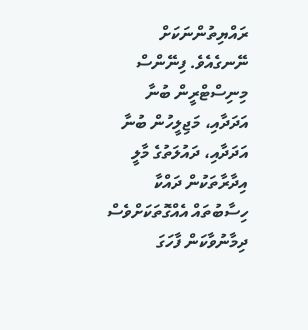ރައްޔިތުންނަކަށް ނޭނގެއެވެ. ފިނޭންސް މިނިސްޓްރީން ބުނާ އަދަދާއި، މަޖިލީހުން ބުނާ އަދަދާއި، ދައުލަތުގެ މާލީ އިދާރާތަކުން ދައްކާ ހިސާބުތައް އެއްގޮތަކަށްވެސް ދިމާނުވާކަން ފާހަގަ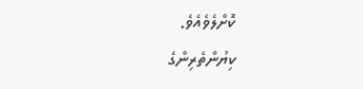ކޮށްލެވެއެވެ.
ކިޔުންތެރިންގެ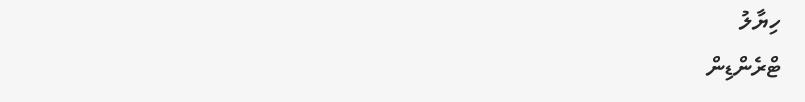ހިޔާލު
ޓްރެންޑިން